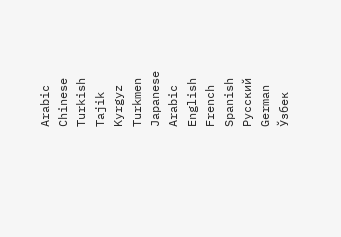Arabic
Chinese
Turkish
Tajik
Kyrgyz
Turkmen
Japanese
Arabic
English
French
Spanish
Русский
German
Ўзбек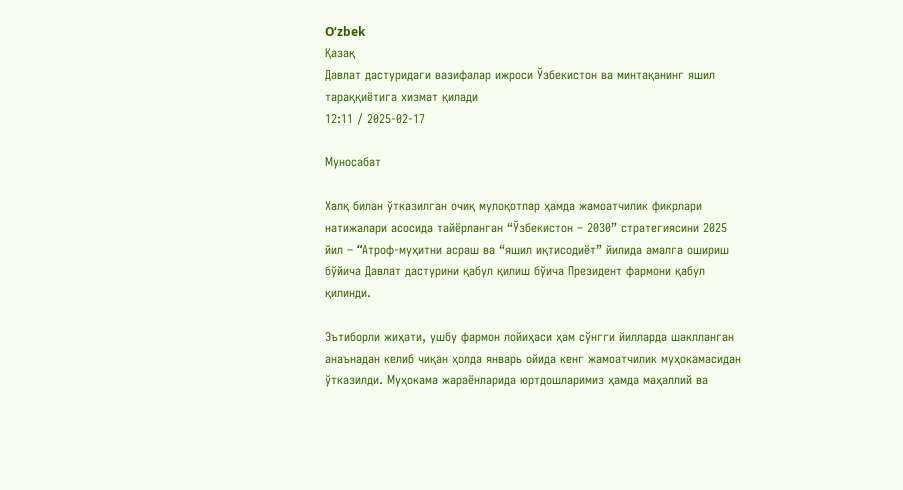Oʻzbek
Қазақ
Давлат дастуридаги вазифалар ижроси Ўзбекистон ва минтақанинг яшил тараққиётига хизмат қилади
12:11 / 2025-02-17

Муносабат

Халқ билан ўтказилган очиқ мулоқотлар ҳамда жамоатчилик фикрлари натижалари асосида тайёрланган “Ўзбекистон – 2030” стратегиясини 2025 йил – “Aтроф-муҳитни асраш ва “яшил иқтисодиёт” йилида амалга ошириш бўйича Давлат дастурини қабул қилиш бўича Президент фармони қабул қилинди.

Эътиборли жиҳати, ушбу фармон лойиҳаси ҳам сўнгги йилларда шаклланган анаънадан келиб чиқан ҳолда январь ойида кенг жамоатчилик муҳокамасидан ўтказилди. Муҳокама жараёнларида юртдошларимиз ҳамда маҳаллий ва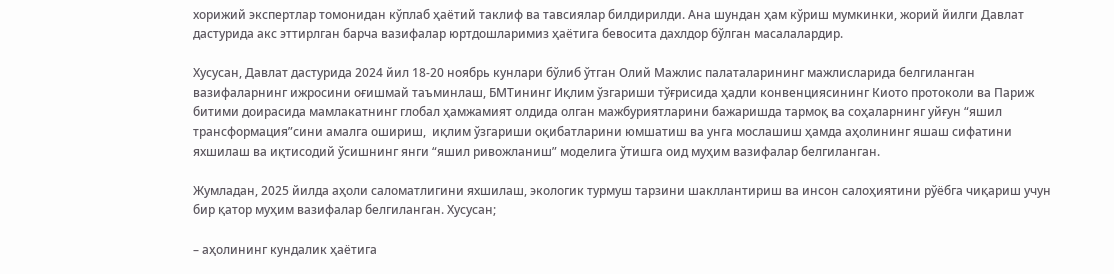хорижий экспертлар томонидан кўплаб ҳаётий таклиф ва тавсиялар билдирилди. Ана шундан ҳам кўриш мумкинки, жорий йилги Давлат дастурида акс эттирлган барча вазифалар юртдошларимиз ҳаётига бевосита дахлдор бўлган масалалардир.

Хусусан, Давлат дастурида 2024 йил 18-20 ноябрь кунлари бўлиб ўтган Олий Мажлис палаталарининг мажлисларида белгиланган вазифаларнинг ижросини оғишмай таъминлаш, БМТининг Иқлим ўзгариши тўғрисида ҳадли конвенциясининг Киото протоколи ва Париж битими доирасида мамлакатнинг глобал ҳамжамият олдида олган мажбуриятларини бажаришда тармоқ ва соҳаларнинг уйғун “яшил трансформация”сини амалга ошириш,  иқлим ўзгариши оқибатларини юмшатиш ва унга мослашиш ҳамда аҳолининг яшаш сифатини яхшилаш ва иқтисодий ўсишнинг янги “яшил ривожланиш” моделига ўтишга оид муҳим вазифалар белгиланган.

Жумладан, 2025 йилда аҳоли саломатлигини яхшилаш, экологик турмуш тарзини шакллантириш ва инсон салоҳиятини рўёбга чиқариш учун бир қатор муҳим вазифалар белгиланган. Хусусан;

– аҳолининг кундалик ҳаётига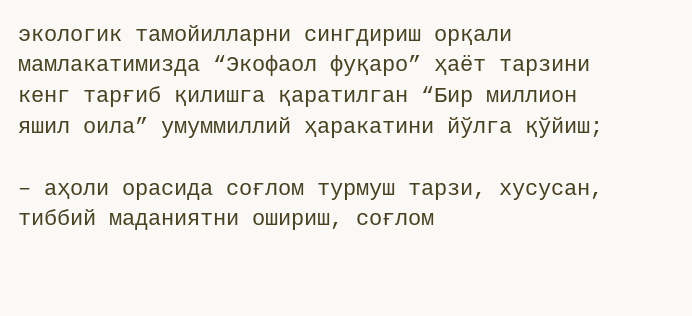экологик тамойилларни сингдириш орқали мамлакатимизда “Экофаол фуқаро” ҳаёт тарзини кенг тарғиб қилишга қаратилган “Бир миллион яшил оила” умуммиллий ҳаракатини йўлга қўйиш;

– аҳоли орасида соғлом турмуш тарзи, хусусан, тиббий маданиятни ошириш, соғлом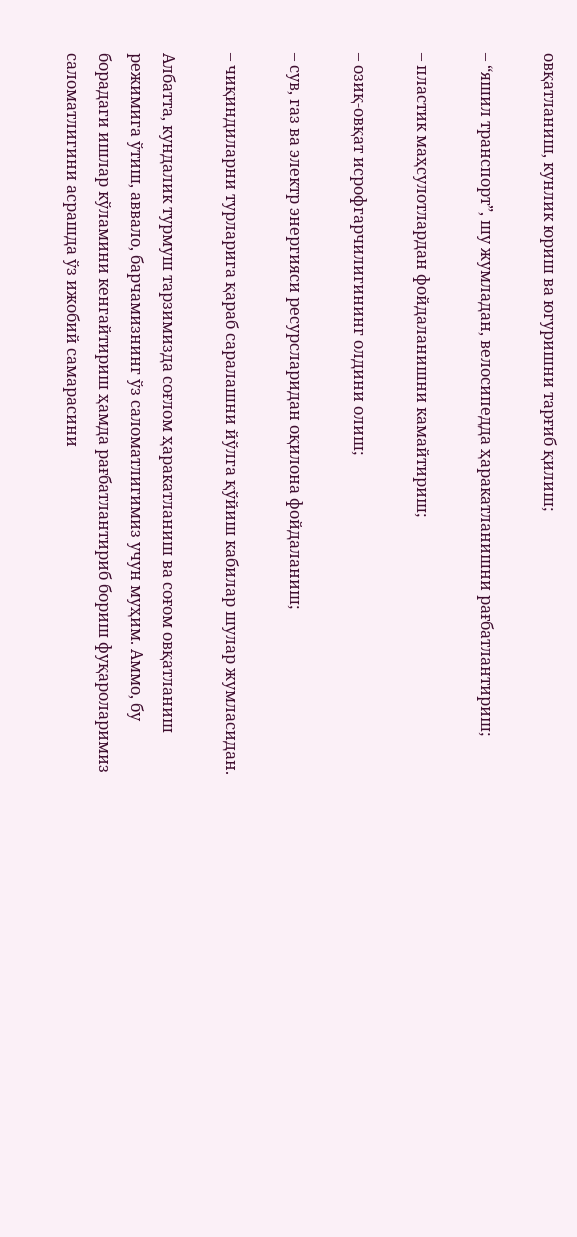овқатланиш, кунлик юриш ва югуришни тарғиб қилиш;

– “яшил транспорт”, шу жумладан, велосипедда ҳаракатланишни рағбатлантириш;

– пластик маҳсулотлардан фойдаланишни камайтириш;

– озиқ-овқат исрофгарчилигининг олдини олиш;

– сув, газ ва электр энергияси ресурсларидан оқилона фойдаланиш;

– чиқиндиларни турларига қараб саралашни йўлга қўйиш кабилар шулар жумласидан.

Албатта, кундалик турмуш тарзимизда соғлом ҳаракатланиш ва соғом овқатланиш режимига ўтиш, аввало, барчамизнинг ўз саломатлигимиз учун муҳим. Аммо, бу борадаги ишлар кўламини кенгайтириш ҳамда рағбатлантириб бориш фуқароларимиз саломатлигини асрашда ўз ижобий самарасини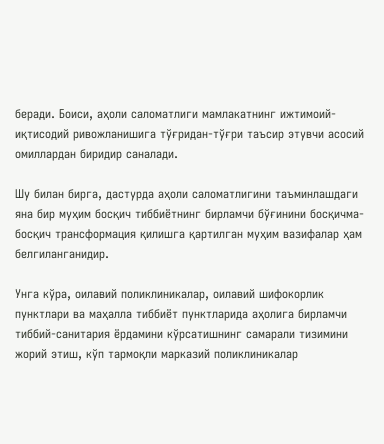беради. Боиси, аҳоли саломатлиги мамлакатнинг ижтимоий-иқтисодий ривожланишига тўғридан-тўғри таъсир этувчи асосий омиллардан биридир саналади.

Шу билан бирга, дастурда аҳоли саломатлигини таъминлашдаги яна бир муҳим босқич тиббиётнинг бирламчи бўғинини босқичма-босқич трансформация қилишга қартилган муҳим вазифалар ҳам белгиланганидир.

Унга кўра, оилавий поликлиникалар, оилавий шифокорлик пунктлари ва маҳалла тиббиёт пунктларида аҳолига бирламчи тиббий-санитария ёрдамини кўрсатишнинг самарали тизимини жорий этиш, кўп тармоқли марказий поликлиникалар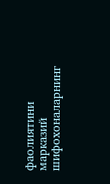фаолиятини марказий шифохоналарнинг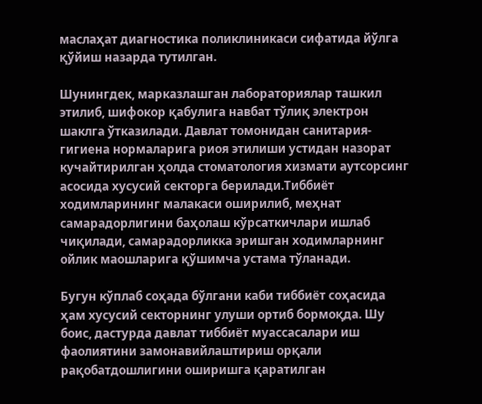маслаҳат диагностика поликлиникаси сифатида йўлга қўйиш назарда тутилган.

Шунингдек, марказлашган лабораториялар ташкил этилиб, шифокор қабулига навбат тўлиқ электрон шаклга ўтказилади. Давлат томонидан санитария-гигиена нормаларига риоя этилиши устидан назорат кучайтирилган ҳолда стоматология хизмати аутсорсинг асосида хусусий секторга берилади.Тиббиёт ходимларининг малакаси оширилиб, меҳнат самарадорлигини баҳолаш кўрсаткичлари ишлаб чиқилади, самарадорликка эришган ходимларнинг ойлик маошларига қўшимча устама тўланади.

Бугун кўплаб соҳада бўлгани каби тиббиёт соҳасида ҳам хусусий секторнинг улуши ортиб бормоқда. Шу боис, дастурда давлат тиббиёт муассасалари иш фаолиятини замонавийлаштириш орқали рақобатдошлигини оширишга қаратилган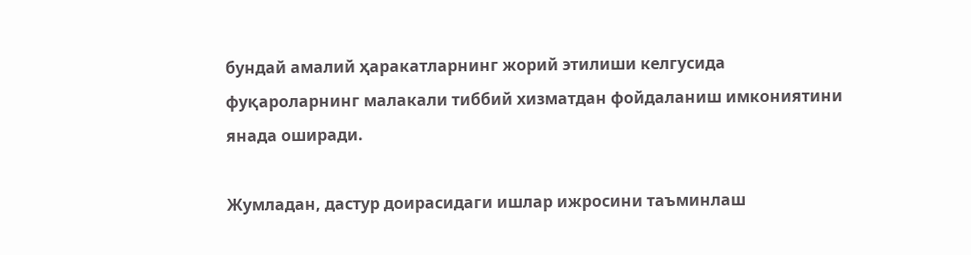бундай амалий ҳаракатларнинг жорий этилиши келгусида фуқароларнинг малакали тиббий хизматдан фойдаланиш имкониятини янада оширади.

Жумладан, дастур доирасидаги ишлар ижросини таъминлаш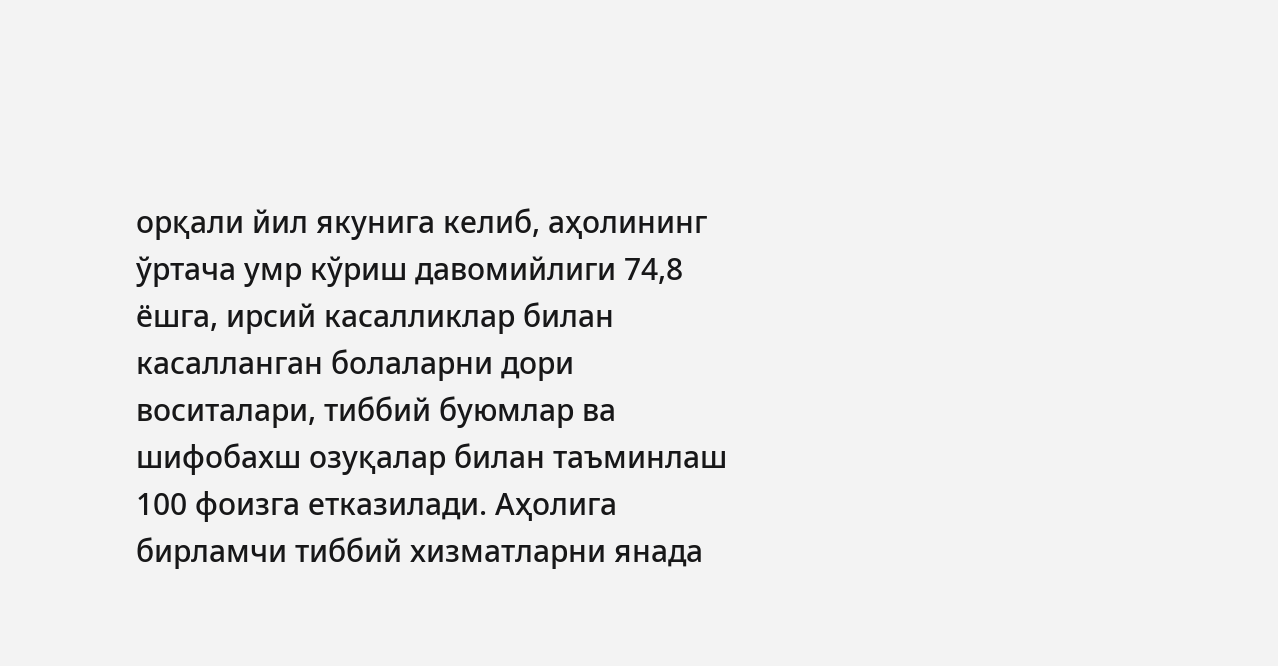орқали йил якунига келиб, аҳолининг ўртача умр кўриш давомийлиги 74,8 ёшга, ирсий касалликлар билан касалланган болаларни дори воситалари, тиббий буюмлар ва шифобахш озуқалар билан таъминлаш 100 фоизга етказилади. Аҳолига бирламчи тиббий хизматларни янада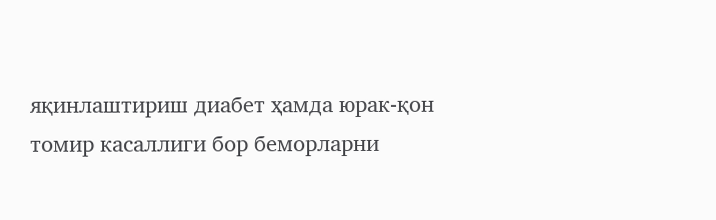яқинлаштириш диабет ҳамда юрак-қон томир касаллиги бор беморларни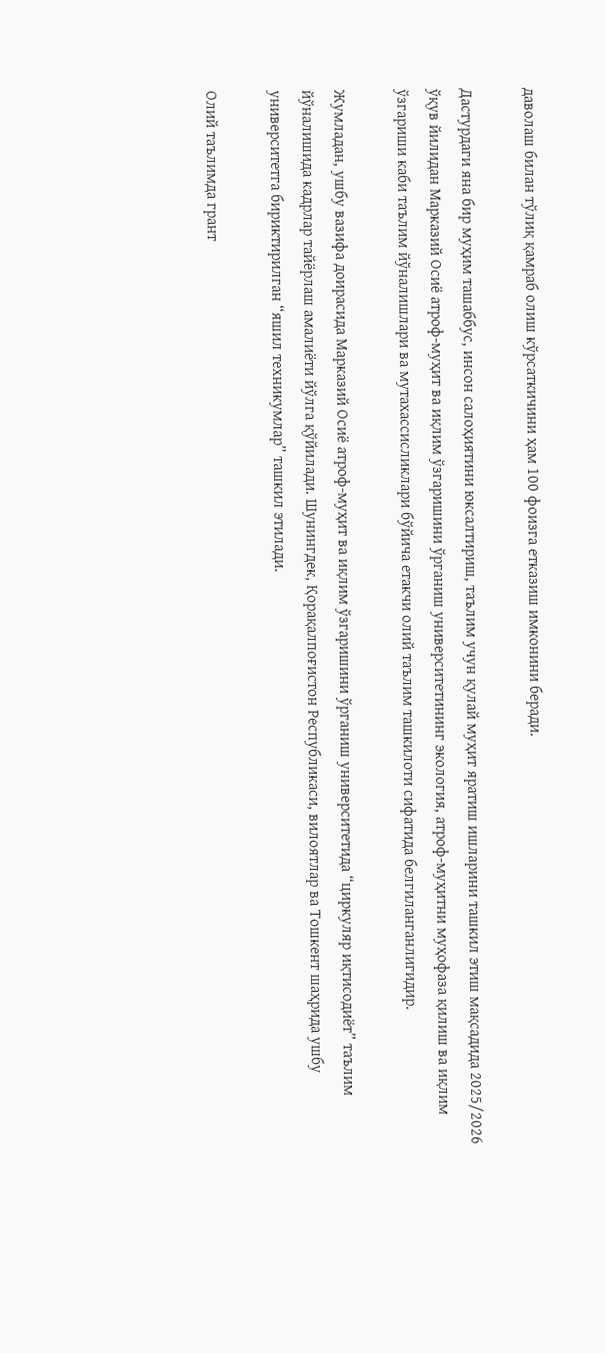даволаш билан тўлиқ қамраб олиш кўрсаткичини ҳам 100 фоизга етказиш имконини беради.

Дастурдаги яна бир муҳим ташаббус, инсон салоҳиятини юксалтириш, таълим учун қулай муҳит яратиш ишларини ташкил этиш мақсадида 2025/2026 ўқув йилидан Марказий Осиё атроф-муҳит ва иқлим ўзгаришини ўрганиш университетининг экология, атроф-муҳитни муҳофаза қилиш ва иқлим ўзгариши каби таълим йўналишлари ва мутахассисликлари бўйича етакчи олий таълим ташкилоти сифатида белгиланганлигидир.

Жумладан, ушбу вазифа доирасида Марказий Осиё атроф-муҳит ва иқлим ўзгаришини ўрганиш университетида “циркуляр иқтисодиёт” таълим йўналишида кадрлар тайёрлаш амалиёти йўлга қўйилади. Шунингдек, Қорақалпоғистон Республикаси, вилоятлар ва Тошкент шаҳрида ушбу университетга бириктирилган “яшил техникумлар” ташкил этилади.

Олий таълимда грант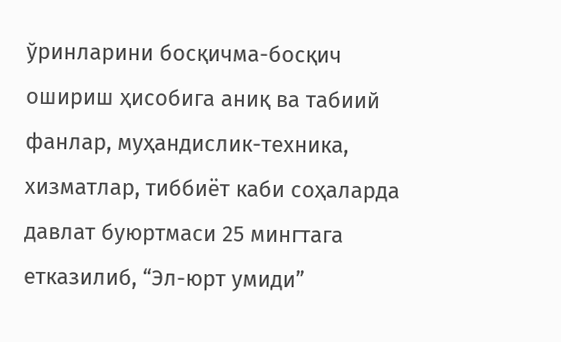ўринларини босқичма-босқич ошириш ҳисобига аниқ ва табиий фанлар, муҳандислик-техника, хизматлар, тиббиёт каби соҳаларда давлат буюртмаси 25 мингтага етказилиб, “Эл-юрт умиди”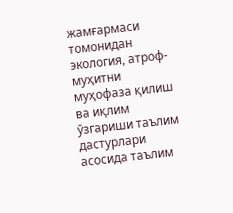жамғармаси томонидан экология, атроф-муҳитни муҳофаза қилиш ва иқлим ўзгариши таълим дастурлари асосида таълим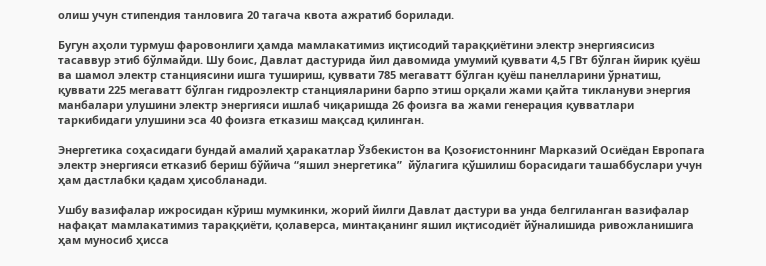олиш учун стипендия танловига 20 тагача квота ажратиб борилади.

Бугун аҳоли турмуш фаровонлиги ҳамда мамлакатимиз иқтисодий тараққиётини электр энергиясисиз тасаввур этиб бўлмайди. Шу боис, Давлат дастурида йил давомида умумий қуввати 4,5 ГВт бўлган йирик қуёш ва шамол электр станциясини ишга тушириш, қуввати 785 мегаватт бўлган қуёш панелларини ўрнатиш, қуввати 225 мегаватт бўлган гидроэлектр станцияларини барпо этиш орқали жами қайта тиклануви энергия манбалари улушини электр энергияси ишлаб чиқаришда 26 фоизга ва жами генерация қувватлари таркибидаги улушини эса 40 фоизга етказиш мақсад қилинган.

Энергетика соҳасидаги бундай амалий ҳаракатлар Ўзбекистон ва Қозоғистоннинг Марказий Осиёдан Европага электр энергияси етказиб бериш бўйича “яшил энергетика”  йўлагига қўшилиш борасидаги ташаббуслари учун ҳам дастлабки қадам ҳисобланади.

Ушбу вазифалар ижросидан кўриш мумкинки, жорий йилги Давлат дастури ва унда белгиланган вазифалар нафақат мамлакатимиз тараққиёти, қолаверса, минтақанинг яшил иқтисодиёт йўналишида ривожланишига ҳам муносиб ҳисса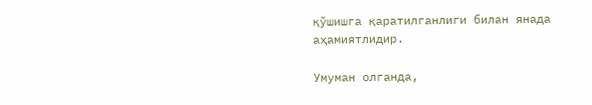қўшишга қаратилганлиги билан янада аҳамиятлидир.

Умуман олганда,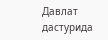Давлат дастурида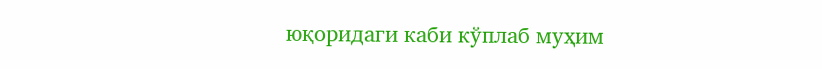юқоридаги каби кўплаб муҳим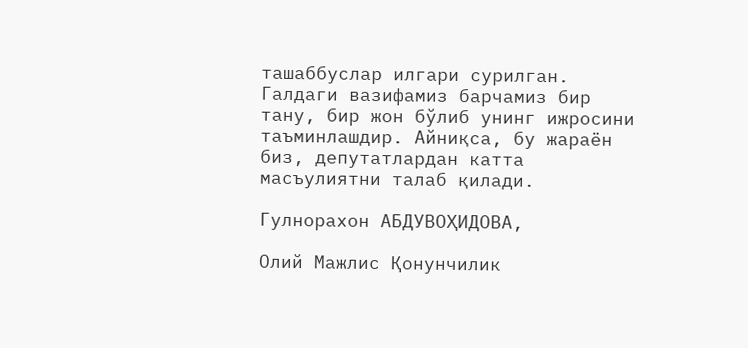ташаббуслар илгари сурилган. Галдаги вазифамиз барчамиз бир тану, бир жон бўлиб унинг ижросини таъминлашдир. Айниқса, бу жараён биз, депутатлардан катта масъулиятни талаб қилади.

Гулнорахон АБДУВОҲИДОВА,

Олий Мажлис Қонунчилик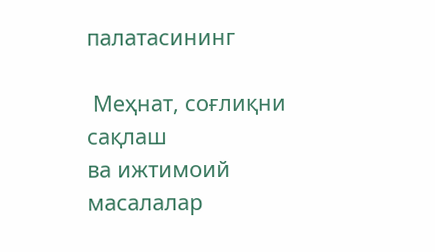палатасининг

 Меҳнат, соғлиқни сақлаш
ва ижтимоий масалалар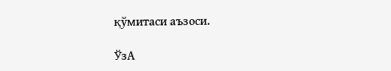қўмитаси аъзоси.

ЎзА